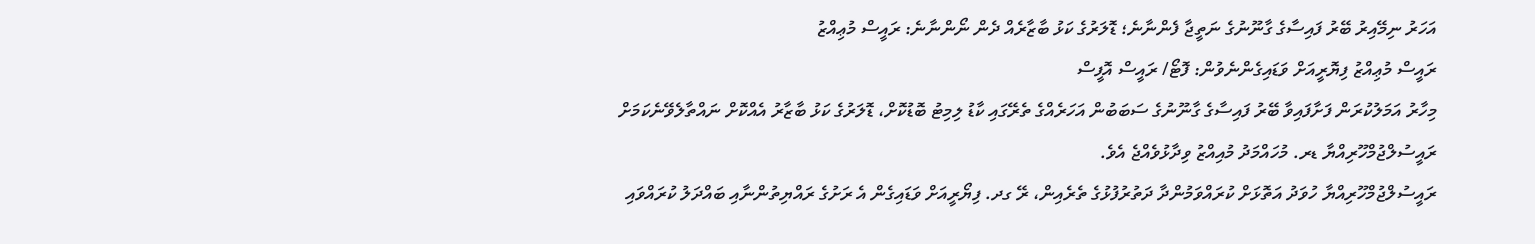އަހަރު ނިމޭއިރު ބޭރު ފައިސާގެ ގާނޫނުގެ ނަތީޖާ ފެންނާނެ؛ ޑޮލަރުގެ ކަޅު ބާޒާރެއް ދެން ނޯންނާނެ: ރައީސް މުޢިއްޒު
ރައީސް މުޢިއްޒު ފިޔޮރީއަށް ވަޑައިގެންނެވުން: ފޮޓޯ/ ރައީސް އޮފީސް
މިހާރު އަމަލުކުރަން ފަށާފައިވާ ބޭރު ފައިސާގެ ގާނޫނުގެ ސަބަބުން އަހަރެއްގެ ތެރޭގައި ކާޑު ލިމިޓު ބޮޑުކޮށް، ޑޮލަރުގެ ކަޅު ބާޒާރު އެއްކޮށް ނައްތާލެވޭނެކަމަށް ރައީސުލްޖުމްހޫރިއްޔާ ޑރ. މުހައްމަދު މުއިއްޒު ވިދާޅުވެއްޖެ އެވެ.
ރައީސުލްޖުމްހޫރިއްޔާ ހުވަދު އަތޮޅަށް ކުރައްވަމުންދާ ދަތުރުފުޅުގެ ތެރެއިން، ރޭ ގދ. ފިޔޯރީއަށް ވަޑައިގެން އެ ރަށުގެ ރައްޔިތުންނާއި ބައްދަލު ކުރައްވައި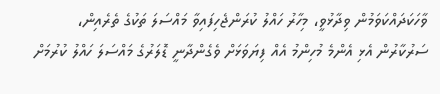ވާހަކަދައްކަވަމުން ވިދާޅުވީ، މިހާރު ހައްލު ކުރަންޖެހިފައިވާ މައްސަލަ ތަކުގެ ތެރެއިން، ސަރުކާރުން އެޅި އެންމެ މުހިންމު އެއް ފިޔަވަޅަށް ވެގެންދާނީ ޑޮލަރުގެ މައްސަލަ ހައްލު ކުރުމަށް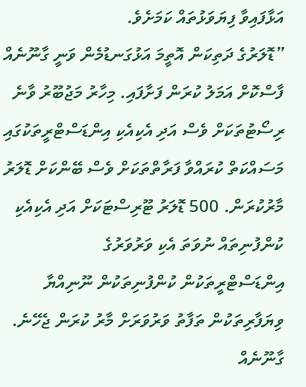އަޅާފައިވާ ފިޔަވަޅުތައް ކަމަށެވެ.
”ޑޮލަރުގެ ދަތިކަން އޮތީމަ އަޅުގަނޑުމެން ވަނީ ގާނޫނެއް ފާސްކޮށް އަމަލު ކުރަން ފަށާފައި. މިހާރު މަޖުބޫރު ވާނެ ރިސޯޓުތަކަށް ވެސް އަދި އެކިއެކި އިންޑަސްޓްރީތަކުގައި މަސައްކަތް ކުރައްވާ ފަރާތްތަކަށް ވެސް ބޭންކަށް ޑޮލަރު މާރުކުރަން. 500 ޑޮލަރު ޓޫރިސްޓަކަށް އަދި އެކިއެކި ކުންފުނިތައް ނުވަތަ އެކި ވަރުވަރުގެ އިންޑަސްޓްރީތަކުން ކުންފުނިތަކުން ނޫނިއްޔާ ވިޔަފާރިތަކުން ތަފާތު ވަރުވަރަށް މާރު ކުރަން ޖެހޭނެ. ގާނޫނެއް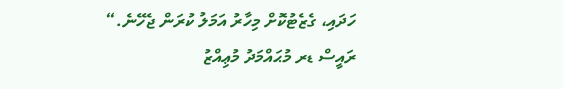ހަދައި، ގެޒެޓުކޮށް މިހާރު އަމަލު ކުރަން ޖެހޭނެ.“
ރައީސް ޑރ މުޙައްމަދު މުޢިއްޒު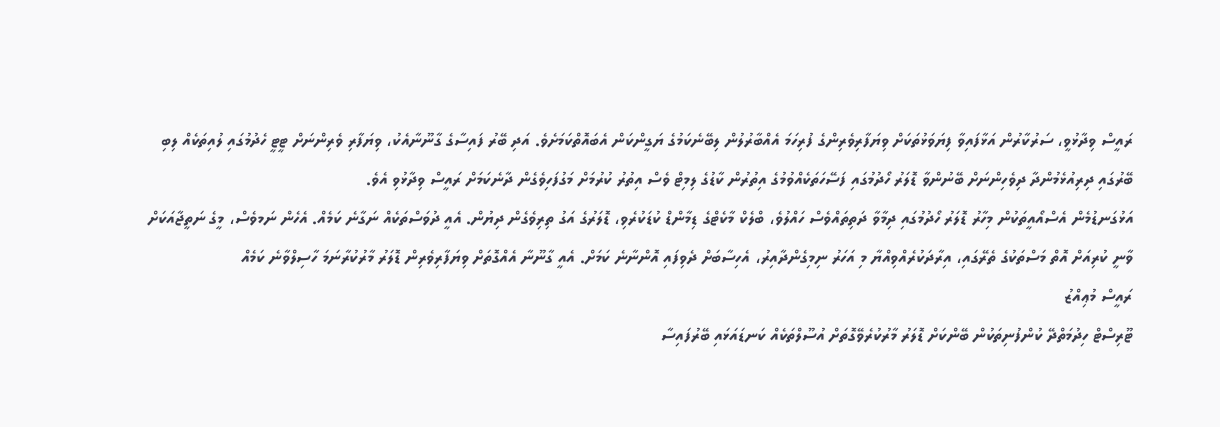ރައީސް ވިދާޅުވީ، ސަރުކާރުން އަޅާފައިވާ ފިޔަވަޅުތަކަށް ވިޔަފާރިވެރިންގެ ފުރިހަމަ އެއްބާރުލުން ލިބޭނެކަމުގެ ޔަގީންކަން އެބައޮތްކަމަށެވެ. އަދި ބޭރު ފައިސާގެ ގާނޫނާއެކު، ވިޔަފާރި ވެރިންނަށް ޓީޓީ ހެދުމުގައި ލުއިތަކެއް ލިބި ބޭރުގައި ދިރިއުޅެމުންދާ ދިވެހިންނަށް ބޭނުންވާ ޑޮލަރު ހޯދުމުގައި ފަސޭހަތަކެއްވުމުގެ އިތުރުން ކާޑުގެ ލިމިޓް ވެސް އިތުރު ކުރުމަށް މަގުފަހިވެގެން ދާނެކަމަށް ރައީސް ވިދާޅުވި އެވެ.
އަޅުގަނޑުމެން އެސްއޯއީތަކުން މިހާރު ޑޮލަރު ހޯދުމުގައި ދިމާވާ ދަތިތައްވެސް ހައްލުވެ، ބްލެކް މާކެޓްގެ ޑިމާންޑް ކުޑަކުރެވި، ޑޮލަރުގެ އަގު ތިރިވެގެން ދިޔުން. އެއީ ދުވަސްތަކެއް ނަގާނެ ކަމެއް. އެހެން ނަމވެސް، މީގެ ނަތީޖާއަކަށް ވާނީ ކުރިއަށް އޮތް މަސްތަކުގެ ތެރޭގައި، އިރާދަކުރެއްވިއްޔާ މި އަހަރު ނިމިގެންދާއިރު، އެހިސާބަށް ދެވިފައި އޮންނާނެ ކަމަށް. އެއީ ގާނޫނާ އެއްގޮތަށް ވިޔަފާރިވެރިން ޑޮލަރު މާރުކުރާނަމަ ހާސިލްވާނެ ކަމެއް
ރައީސް މުޢިއްޒު
ޓޫރިސްޓް ހިދުމަތްދޭ ކުންފުނިތަކުން ބޭންކަށް ޑޮލަރު މާރުކުރެވޭގޮތަށް އުސޫލްތަކެއް ކަނޑައަޅައި ބޭރުފައިސާ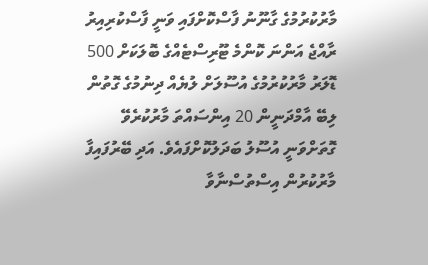މާރުކުރުމުގެ ގާނޫނު ފާސްކޮށްފައި ވަނީ ފާސްކުރިއިރު ރާއްޖެ އަންނަ ކޮންމެ ޓޫރިސްޓެއްގެ ބޮލަކަށް 500 ޑޮލަރު މާރުކުރުމުގެ އުސޫލަށް ލުޔެއް ދިނުމުގެ ގޮތުން ލިބޭ އާމްދަނީން 20 އިންސައްތަ މާރުކުރެވޭ ގޮތަށްވަނީ އުސޫލު ބަދަލުކޮށްފައެވެ. އަދި ބޭރުފައިފާ މާރުކުރުން އިސްތުސްނާވާ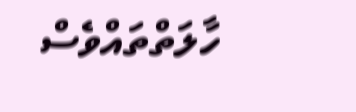ހާލަތްތައްވެސް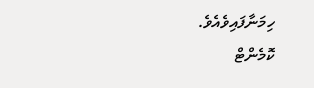ހިމަނާފައިވެއެވެ.
ކޮމެންޓް